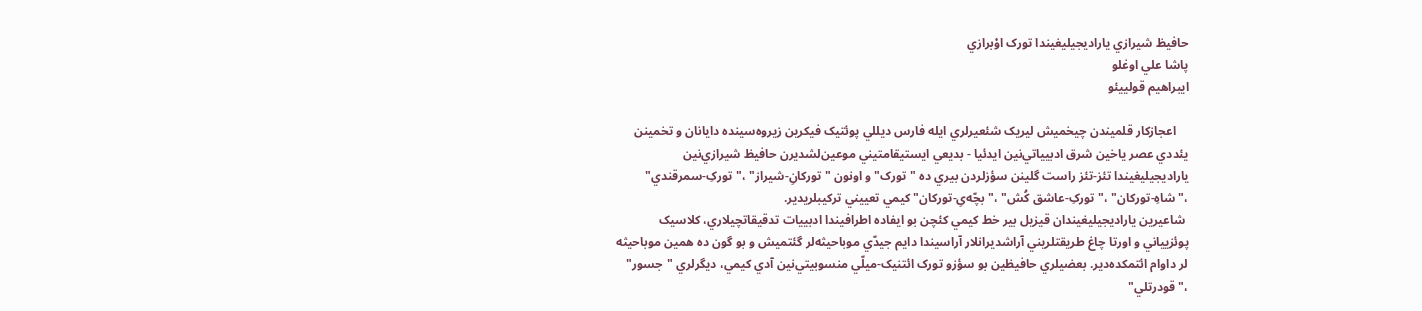حافیظ شيرازي ياراديجيليغيندا تورک اوْبرازي
پاشا علي‌ اوغلو
ايبراهيم قولييئو

    اعجازکار قلميندن چيخميش ليريک شئعیرلري ايله فارس ديللي پوئتيک فيکرين زيروه‌سينده دايانان و تخمينن يئددي عصر ياخين شرق ادبییاتي‌نین ايدئيا - بديعي ايستيقامتيني موعين‌لشديرن حافیظ شيرازي‌نین ياراديجيليغيندا تئز-تئز راست گلينن سؤزلردن بيري ده "تورک" و اونون "تورکانِ-شيراز" ،"تورکِ-سمرقندي" ،"شاهِ-تورکان" ،"تورکِ-عاشق کُش" ،"بچّه‌یِ-تورکان" کيمي تعييني ترکيبلريدير.
 شاعيرين ياراديجيليغيندان قيزيل بير خط کيمي کئچن بو ايفاده اطرافيندا ادبییات تدقيقاتچيلاري، کلاسيک پوئزيياني و اورتا چاغ طريقتلريني آراشديرانلار آراسيندا دايم جيدّي موباحيثه‌لر گئتميش و بو گون ده همين موباحيثه لر داوام ائتمکده‌دير. بعضيلري حافیظين بو سؤزو تورک ائتنيک-ميلّي منسوبيتي‌نین آدي کيمي، ديگرلري "جسور" ،"قودرتلي"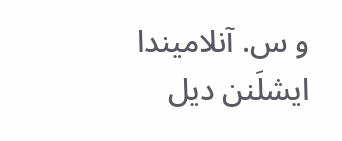و س. آنلاميندا ايشلَنن ديل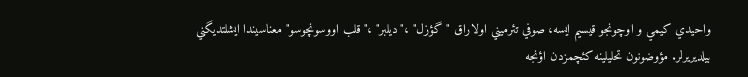واحيدي کيمي و اوچونجو قيسيم ايسه، صوفي تئرميني اولاراق "گؤزل" ،"ديلبر" ،"قلب اووسونچوسو" معناسيندا ايشلتديگني بيلديريرلر. مؤوضونون تحليلينه کئچمزدن اؤنجه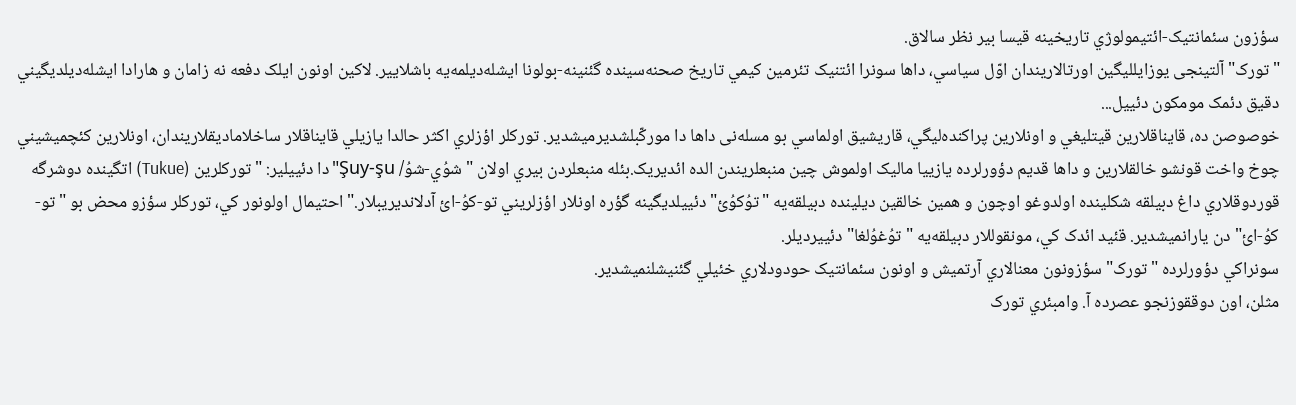سؤزون سئمانتيک-ائتيمولوژي تاريخينه قيسا بير نظر سالاق.
"تورک" آلتينجی يوزايلليگين اورتالاريندان اوّل سياسي، داها سونرا ائتنيک تئرمين کيمي تاريخ صحنه‌سينده گئنینه-بولونا ايشله‌ديلمه‌يه باشلايير. لاکين اونون ايلک دفعه نه زامان و هارادا ايشله‌ديلديگيني دقيق دئمک مومکون دئييل...
خوصوصن ده، قايناقلارين قيتليغي و اونلارين پراکنده‌ليگي، قاريشيق اولماسي بو مسله‌نی داها دا مورکّبلشديرميشدير. تورکلر اؤزلري اکثر حالدا يازيلي قايناقلار ساخلاماديقلاريندان، اونلارين کئچميشيني چوخ واخت قونشو خالقلارين و داها قديم دؤورلرده يازييا ماليک اولموش چين منبعلريندن الده ائديريک.بئله منبعلردن بيري اولان "شوُي-شوُ/ Şuy-şu"دا دئييلير: "تورکلرين (Tukue) اتگينده دوشرگه قوردوقلاري داغ دبيلقه شکلينده اولدوغو اوچون و همين خالقين ديلينده دبيلقه‌يه "توُکوُئ" دئييلديگينه گؤره اونلار اؤزلريني تو-کوُ-ائ آدلانديريبلار." احتيمال اولونور کي، تورکلر سؤزو محض بو "تو-کوُ-ائ"دن يارانميشدير. قئيد ائدک کي، مونقوللار دبيلقه‌يه "توُغوُلغا" دئييرديلر.
سونراکي دؤورلرده "تورک" سؤزونون معنالاري آرتميش و اونون سئمانتيک حودودلاري خئيلي گئنيشلنميشدير.
مثلن، اون دوققوزنجو عصرده آ. وامبئري تورک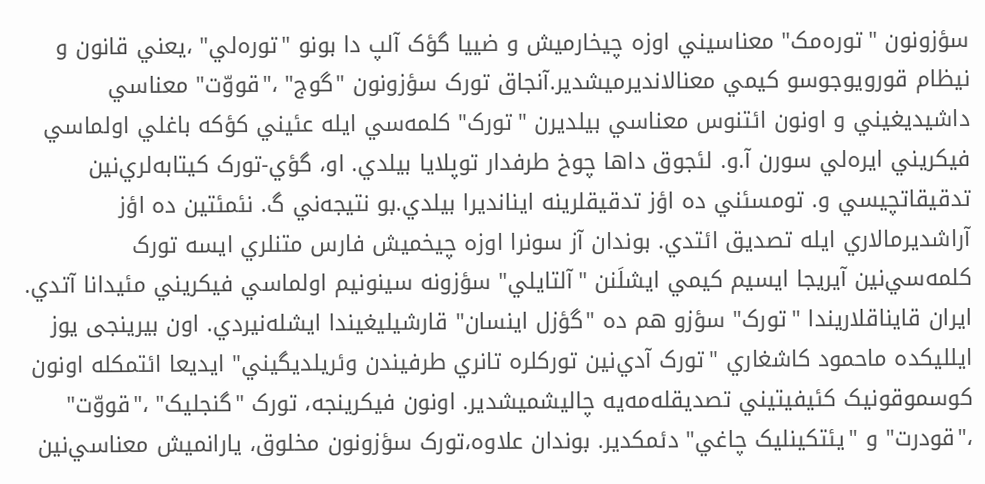سؤزونون "توره‌مک" معناسيني اوزه چيخارميش و ضييا گؤک آلپ دا بونو "توره‌لي" ،يعني قانون و نيظام قورويوجوسو کيمي معنالانديرميشدير.آنجاق تورک سؤزونون "گوج" ،"قووّت" معناسي داشيديغيني و اونون ائتنوس معناسي بيلديرن "تورک" کلمه‌سي ايله عئيني کؤکه باغلي اولماسي فيکريني ايره‌لي سورن آ.و. لئجوق داها چوخ طرفدار توپلايا بيلدي. او، گؤي-تورک کيتابه‌لري‌نین تدقيقاتچيسي و. تومسئني ده اؤز تدقيقلرينه اينانديرا بيلدي.بو نتيجه‌ني گ. نئمئتين ده اؤز آراشديرمالاري ايله تصديق ائتدي. بوندان آز سونرا اوزه چيخميش فارس متنلري ايسه تورک کلمه‌سي‌نین آيريجا ايسيم کيمي ايشلَنن "آلتايلي" سؤزونه ‌سينونيم اولماسي فيکريني مئيدانا آتدي. ايران قايناقلاريندا "تورک" سؤزو هم ده "گؤزل اينسان" قارشيليغيندا ايشله‌نيردي. اون بيرینجی يوز ايلليکده ماحمود کاشغاري "تورک آدي‌نین تورکلره تانري طرفيندن وئريلديگيني" ايديعا ائتمکله اونون کوسموقونيک کئيفيتيني تصديقله‌مه‌يه چاليشميشدير. اونون فيکرينجه، تورک "گنجليک" ،"قووّت" ،"قودرت" و "يئتکينليک چاغي" دئمکدير. بوندان علاوه،تورک سؤزونون مخلوق، يارانميش معناسي‌نین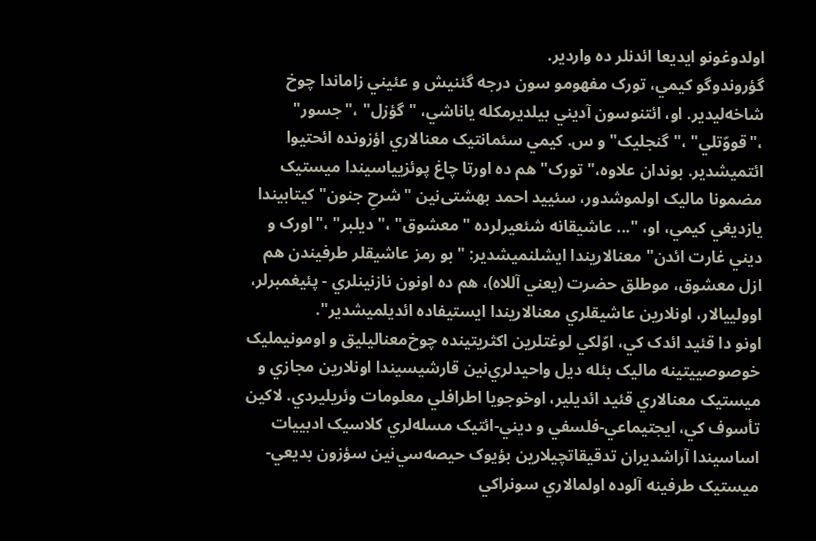اولدوغونو ايديعا ائدنلر ده واردير.
گؤروندوگو کيمي، تورک مفهومو سون درجه گئنيش و عئيني زاماندا چوخ شاخه‌ليدير. او، ائتنوسون آديني بيلديرمکله ياناشي، "گؤزل" ،"جسور" ،"قووّتلي" ،"گنجليک"و س. کيمي سئمانتيک معنالاري اؤزونده ائحتيوا ائتميشدير. بوندان علاوه،"تورک" هم ده اورتا چاغ پوئزيياسيندا ميستيک مضمونا ماليک اولموشدور، سئييد احمد بهشتی‌نین "شرحِ جنون" کيتابيندا يازديغي کيمي، او، "... عاشيقانه شئعیرلرده "معشوق" ،"ديلبر" ،"اورک و ديني غارت ائدن" معنالاريندا ايشلنميشدير: "بو رمز عاشيقلر طرفيندن هم ازل معشوق، موطلق حضرت (يعني آللاه)، هم ده اونون ناز‌‌نینلري - پئيغمبرلر، اوولييالار، اونلارين عاشيقلري معنالاريندا ايستيفاده ائديلميشدير".
اونو دا قئيد ائدک کي، اوّلکي لوغتلرين اکثريتينده چوخ‌معناليليق و اومونيمليک خوصوصیيتينه ماليک بئله ديل واحيدلري‌نین قارشيسيندا اونلارين مجازي و ميستيک معنالاري قئيد ائديلير، اوخوجويا اطرافلي معلومات وئريليردي. لاکين تأسوف کي، ايجتيماعي-فلسفي و ديني-ائتيک مسله‌لري کلاسيک ادبيیات اساسيندا آراشديران تدقيقاتچيلارين بؤيوک حيصه‌سي‌نین سؤزون بديعي-ميستيک طرفينه آلوده اولمالاري سونراکي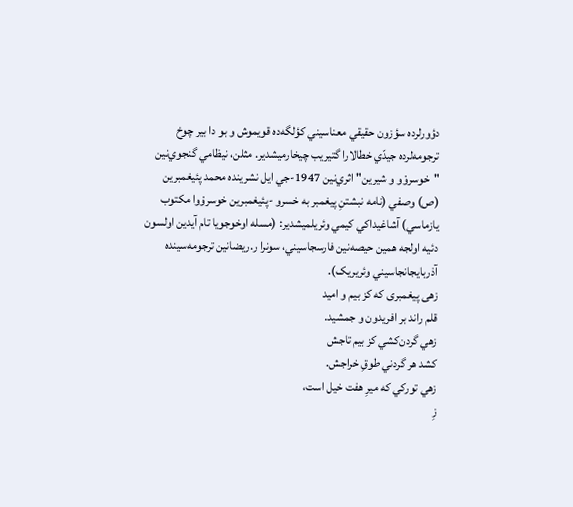دؤورلرده سؤزون حقيقي معناسيني کؤلگه‌ده قويموش و بو دا بير چوخ ترجومه‌لرده جيدّي خطالارا گتيريب چيخارميشدير. مثلن، نيظامي گنجوي‌نین "خوسروْو و شيرين" اثري‌نین 1947-جي ايل نشرينده محمد پئيغمبرين (ص) وصفي (نامه نبشتنِ پیغمبر به خسرو -پئيغمبرين خوسروْوا مکتوب يازماسي) آشاغيداکي کيمي وئريلميشدير: (مسله اوخوجويا تام آيدين اولسون دئيه اولجه همين حيصه‌نین فارسجاسيني، سونرا ر.ريضا‌نین ترجومه‌سينده آذربايجانجاسيني وئريريک).
زهی پیغمبری که کز بیم و امید
قلم راند بر افریدون و جمشید.
زهي گردن‌کشي کز بيم تاجش
کشد هر گردني طوقِ خراجش.
زهي تورکي که ميرِ هفت خيل است،
زِ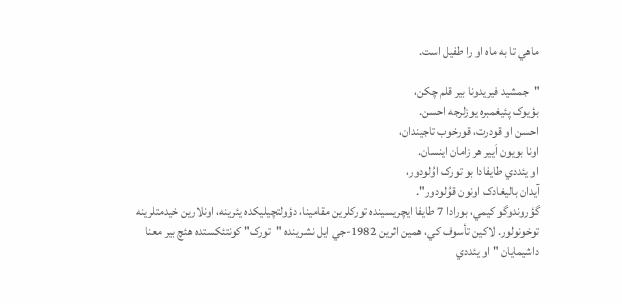ماهي تا به ماه او را طفيل است.

"جمشيد فيريدونا بير قلم چکن،
بؤيوک پئيغمبره يوزلرجه احسن.
احسن او قودرت، قورخوب تاجيندان،
اونا بويون اَيير هر زامان اينسان.
او يئددي طايفادا بو تورک اوُلودور،
آيدان باليغادک اونون قوُلودور".
گؤروندوگو کيمي، بورادا 7 طايفا ايچريسينده تورکلرين مقامينا، دؤولتچيليکده يئرينه، اونلارين خيدمتلرينه توخونولور. لاکين تأسوف کي، همين اثرين 1982-جي ايل نشرينده "تورک" کونتئکستده هئچ بير معنا داشيمايان "او يئددي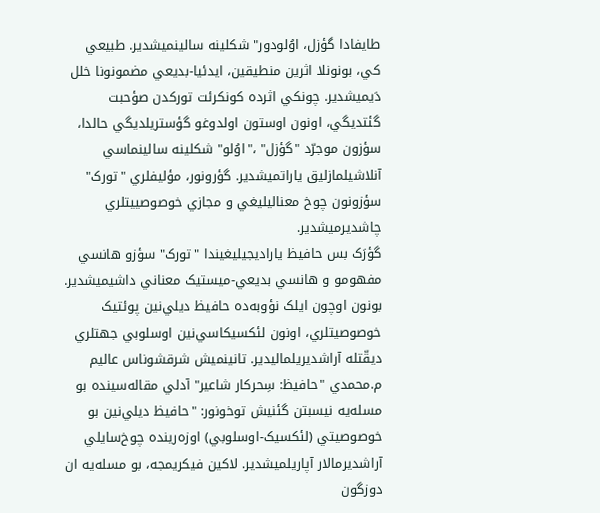طايفادا گؤزل، اوُلودور" شکلينه سالينميشدير. طبيعي کي، بونونلا اثرين منطيقين، ايدئيا-بديعي مضمونونا خلل دَيميشدير. چونکي اثرده کونکرئت تورکدن صؤحبت گئتديگي، اونون اوستون اولدوغو گؤستريلديگي حالدا، سؤزون موجرّد "گؤزل" ،"اوُلو" شکلينه سالينماسي آنلاشيلمازليق ياراتميشدير. گؤرونور، مؤليفلري "تورک" سؤزونون چوخ معناليليغي و مجازي خوصوصیيتلري چاشديرميشدير.
گؤرَک بس حافیظ ياراديجيليغيندا "تورک" سؤزو هانسي مفهومو و هانسي بديعي-ميستيک معناني داشيميشدير. بونون اوچون ايلک نؤوبه‌ده حافیظ ديلي‌نین پوئتيک خوصوصيتلري، اونون لئکسيکاسي‌نین اوسلوبي جهتلري ديقّتله آراشديريلماليدير. تا‌نینميش شرقشوناس عاليم م.محمدي "حافیظ: سِحرکار شاعير" آدلي مقاله‌سينده بو مسله‌يه نيسبتن گئنيش توخونور: "حافیظ ديلي‌نین بو خوصوصيتي (لئکسيک-اوسلوبي) اوزه‌رينده چوخ‌سايلي آراشديرمالار آپاريلميشدير. لاکين فيکريمجه، بو مسله‌يه ان دوزگون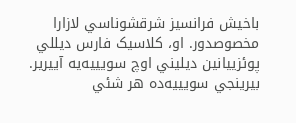باخيش فرانسيز شرقشوناسي لازارا مخصوصدور. او، کلاسيک فارس ديللي پوئزييا‌نین ديليني اوچ سويييه‌يه آييرير. بيرينجي سويييه‌ده هر شئي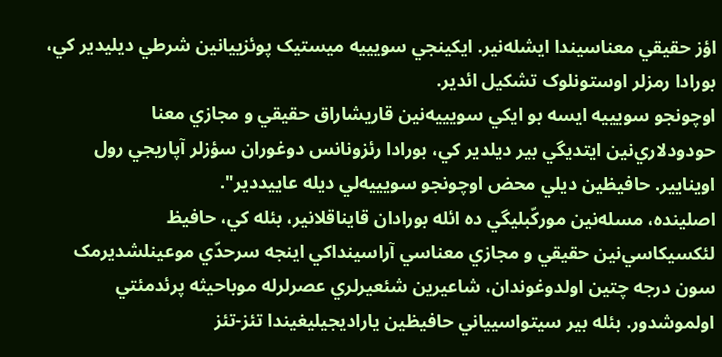اؤز حقيقي معناسيندا ايشله‌نير. ايکينجي سويييه ميستيک پوئزييا‌نین شرطي ديليدير کي، بورادا رمزلر اوستونلوک تشکيل ائدير.
اوچونجو سويييه ايسه بو ايکي سويييه‌‌نین قاريشاراق حقيقي و مجازي معنا حودودلاري‌نین ايتديگي بير ديلدير کي، بورادا رئزونانس دوغوران سؤزلر آپاريجي رول اوينايير. حافیظين ديلي محض اوچونجو سويييه‌لي ديله عاييددير".
اصلينده، مسله‌نین مورکّبليگي ده ائله بورادان قايناقلانير، بئله کي، حافیظ لئکسيکاسي‌نین حقيقي و مجازي معناسي آراسينداکي اينجه سرحدّي موعينلشديرمک سون درجه چتين اولدوغوندان، شاعيرين شئعیرلري عصرلرله موباحيثه پرئدمئتي اولموشدور. بئله بير سيتواسيياني حافیظين ياراديجيليغيندا تئز-تئز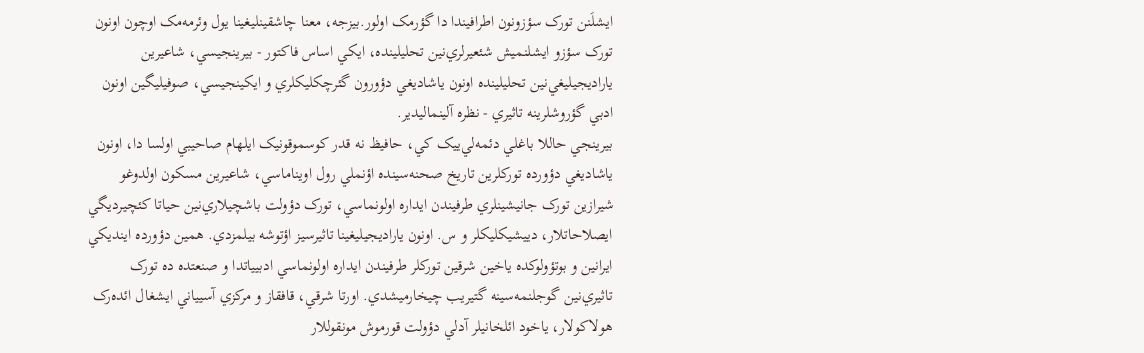ايشلَنن تورک سؤزونون اطرافيندا دا گؤرمک اولور.بيزجه، معنا چاشقينليغينا يول وئرمه‌مک اوچون اونون تورک سؤزو ايشلنميش شئعیرلري‌نین تحليلينده، ايکي اساس فاکتور - بيرينجيسي، شاعيرين ياراديجيليغي‌نین تحليلينده اونون ياشاديغي دؤورون گئرچکليکلري و ايکينجيسي، صوفيليگين اونون ادبي گؤروشلرينه تاثيري - نظره آلينماليدير.
بيرينجي حاللا باغلي دئمه‌لي‌یيک کي، حافیظ نه قدر کوسموقونيک ايلهام صاحيبي اولسا دا، اونون ياشاديغي دؤورده تورکلرين تاريخ صحنه‌سينده اؤنملي رول اويناماسي، شاعيرين مسکون اولدوغو شيرازين تورک جانيشينلري طرفيندن ايداره اولونماسي، تورک دؤولت باشچيلاري‌نین حياتا کئچيرديگي ايصلاحاتلار، دييشيکليکلر و س. اونون ياراديجيليغينا تاثيرسيز اؤتوشه بيلمزدي. همين دؤورده اينديکي ايرا‌نین و بوتؤولوکده ياخين شرقين تورکلر طرفيندن ايداره اولونماسي ادبییاتدا و صنعتده ده تورک تاثيري‌نین گوجلنمه‌سينه گتيريب چيخارميشدي. اورتا شرقي، قافقاز و مرکزي آسییاني ايشغال ائده‌رک هولاکولار، ياخود ائلخانيلر آدلي دؤولت قورموش مونقوللار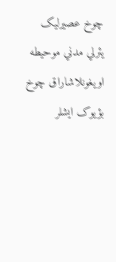چوخ عصيرليک يئرلي مدني موحيطه اويغونلاشاراق چوخ بؤيوک ايشلر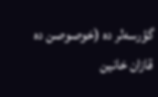گؤرسه‌لر ده (خوصوصن ده قازان خا‌نین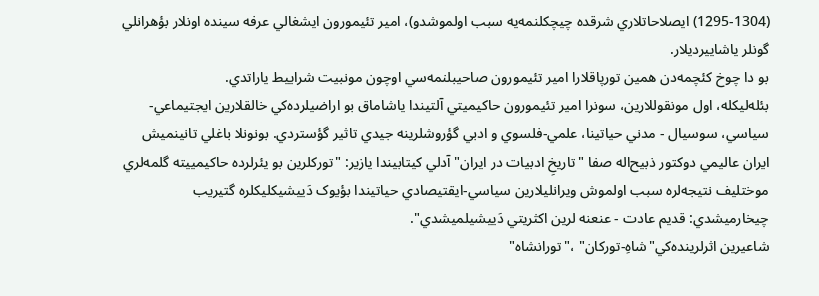(1295-1304) ايصلاحاتلاري شرقده چيچکلنمه‌يه سبب اولموشدو)، امیر تئيمورون ايشغالي عرفه سينده اونلار بؤهرانلي گونلر ياشاييرديلار.
بو دا چوخ کئچمه‌دن همين تورپاقلارا امیر تئیمورون صاحيبلنمه‌سي اوچون مونبيت شراييط ياراتدي.
بئله‌ليکله، اول مونقوللارين، سونرا امیر تئیمورون حاکيميتي آلتيندا ياشاماق بو اراضيلرده‌کي خالقلارين ايجتيماعي-سياسي، سوسيال - مدني حياتينا، علمي-فلسوي و ادبي گؤروشلرينه جيدي تاثير گؤستردي. بونونلا باغلي تا‌نینميش ايران عاليمي دوکتور ذبیح‌اله صفا "تاريخِ ادبیات در ايران" آدلي کيتابيندا يازير: "تورکلرين بو يئرلرده حاکيميیته گلمه‌لري موختليف نتيجه‌لره سبب اولموش ويرانليلارين سياسي-ايقتيصادي حياتيندا بؤيوک دَييشيکليکلره گتيريب چيخارميشدي: قديم عادت - عنعنه لرين اکثريتي دَييشيلميشدي".
شاعيرين اثرلرينده‌کي"شاهِ-تورکان" ،"تورانشاه"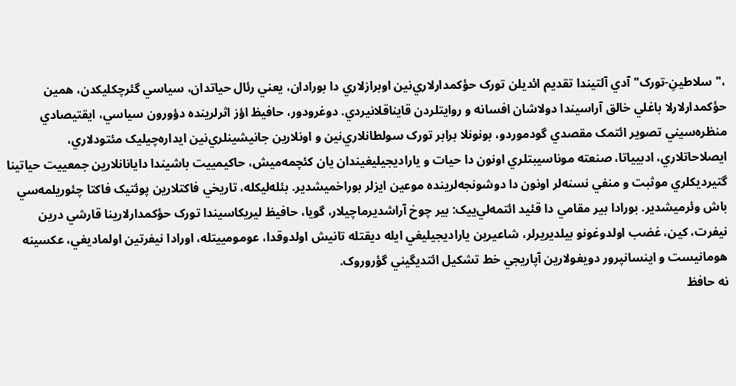،"سلاطينِ-تورک" آدي آلتيندا تقديم ائديلن تورک حؤکمدارلاري‌نین اوبرازلاري دا بورادان، يعني رئال حياتدان، سياسي گئرچکليکدن، همين حؤکمدارلارلا باغلي خالق آراسيندا دولاشان افسانه و روايتلردن قايناقلانيردي. دوغرودور، حافیظ اؤز اثرلرينده دؤورون سياسي، ايقتيصادي منظره‌سيني تصوير ائتمک مقصدي گودموردو، بونونلا برابر تورک سولطانلاري‌نین و اونلارين جانيشينلري‌نین ايداره‌چيليک مئتودلاري، ايصلاحاتلاري، ادبییاتا، صنعته موناسيبتلري اونون دا حيات و ياراديجيليغيندان يان کئچمه‌ميش، حاکيمیيت باشيندا دايانانلارين جمعیيت حياتينا گتيرديکلري موثبت و منفي نسنه‌لر اونون دا دوشونجه‌لرينده موعين ايزلر بوراخميشدير. بئله‌ليکله، تاريخي فاکتلارين پوئتيک فاکتا چئوريلمه‌سي باش وئرميشدير. بورادا بير مقامي دا قئيد ائتمه‌لي‌یيک: بير چوخ آراشديرماچيلار، گويا، حافیظ ليريکاسيندا تورک حؤکمدارلارينا قارشي درين نيفرت، کين، غضب اولدوغونو بيلديريرلر، شاعيرين ياراديجيليغي ايله ديقتله تانيش اولدوقدا، عوموميیتله، اورادا نيفرتين اولماديغي، عکسينه هومانيست و اينسانپرور دويغولارين آپاريجي خط تشکيل ائتديگيني گؤروروک.
نه حافظ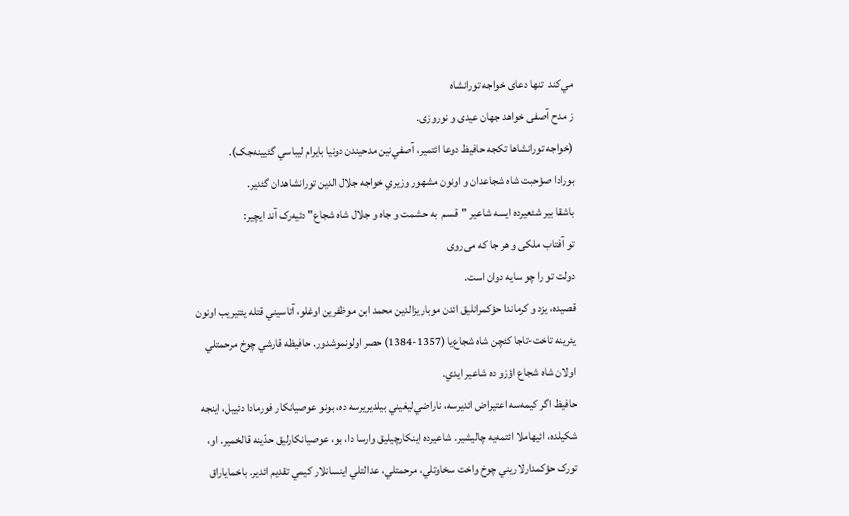مي‌کند  تنها دعای خواجه تورانشاه
ز مدح آصفی خواهد جهان عیدی و نوروزی.
(خواجه تورانشاها تکجه حافیظ دوعا ائتمير، آصفي‌نین مدحيندن دونيا بايرام ليباسي گئيينه‌جک).
بورادا صؤحبت شاه شجاعدان و اونون مشهور وزيري خواجه جلال الدين تورانشاهدان گئدير.
باشقا بير شئعیرده ايسه شاعير "قسم  به حشمت و جاه و جلال شاه شجاع" دئيه‌رک آند ايچير:
تو آفتاب ملکی و هر جا که می‌روی
دولت تو را چو سایه دوان است.
قصيده، يزد و کرماندا حؤکمرانليق ائدن موباريزالدين محمد ابن موظفرين اوغلو، آتاسيني قتله يئتيريب اونون يئرينه تاخت-تاجا کئچن شاه شجاع‌يا (1357-1384) حصر اولونموشدور. حافیظه قارشي چوخ مرحمتلي اولان شاه شجاع اؤزو ده شاعير ايدي.
حافیظ اگر کيمه‌سه اعتيراض ائديرسه، ناراضي‌ليغيني بيلديريرسه ده، بونو عوصيانکار فورمادا دئييل، اينجه شکيلده، ائيهاملا ائتمه‌يه چاليشير. شاعيرده اينکارچيليق وارسا دا، بو، عوصيانکارليق حدّينه قالخمير. او، تورک حؤکمدارلاريني چوخ واخت سخاوتلي، مرحمتلي، عدالتلي اينسانلار کيمي تقديم ائدير. باخماياراق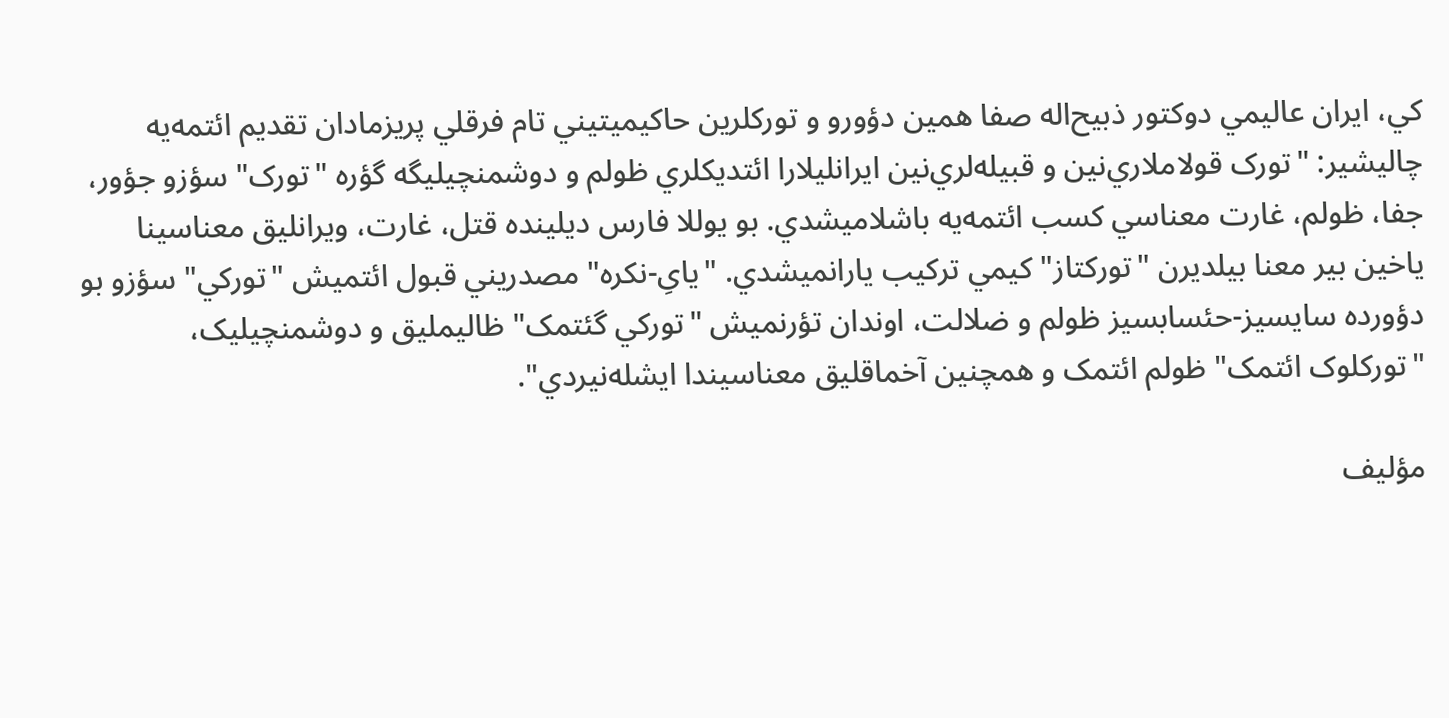کي، ايران عاليمي دوکتور ذبیح‌اله صفا همين دؤورو و تورکلرين حاکيميتيني تام فرقلي پريزمادان تقديم ائتمه‌يه چاليشير: "تورک قولاملاري‌نین و قبيله‌لري‌نین ايرانليلارا ائتديکلري ظولم و دوشمنچيليگه گؤره "تورک" سؤزو جؤور، جفا، ظولم، غارت معناسي کسب ائتمه‌يه باشلاميشدي. بو يوللا فارس ديلينده قتل، غارت، ويرانليق معناسينا ياخين بير معنا بيلديرن "تورکتاز" کيمي ترکيب يارانميشدي. "يایِ-نکره" مصدريني قبول ائتميش "تورکي" سؤزو بو دؤورده سايسيز-حئسابسيز ظولم و ضلالت، اوندان تؤرنميش "تورکي گئتمک" ظاليمليق و دوشمنچيليک، "تورکلوک ائتمک" ظولم ائتمک و همچنین آخماقليق معناسيندا ايشله‌نيردي".

مؤليف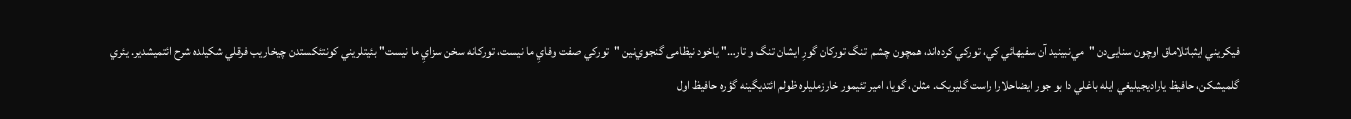فيکريني ايثباتلاماق اوچون سنايی‌دن "مي‌نبينيد آن سفيهائي کي، تورکي کرده‌اند، همچون چشم  تنگ تورکان گورِ ايشان تنگ و تار…" ياخود نيظامی گنجوي‌نین "تورکي صفت وفايِ ما نيست، تورکانه سخن سزايِ ما نيست" بئيتلريني کونتئکستدن چيخاريب فرقلي شکيلده شرح ائتميشدير. يئري گلميشکن، حافیظ ياراديجيليغي ايله باغلي دا بو جور ايضاحلارا راست گليريک. مثلن، گويا، امير تئيمور خارزمليلره ظولم ائتديگينه گؤره حافیظ اول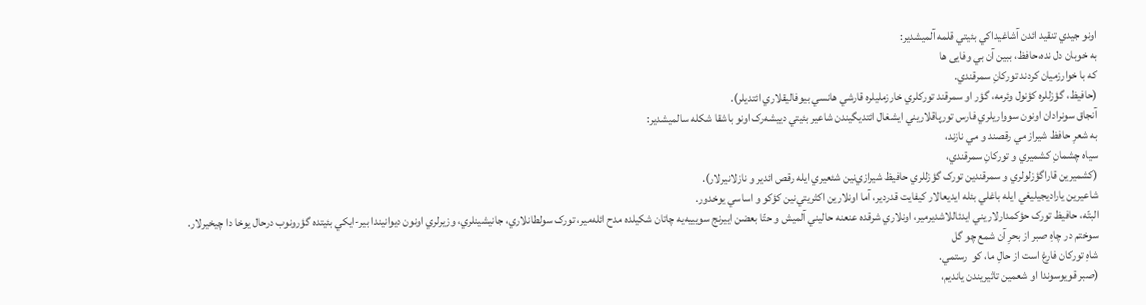اونو جيدي تنقيد ائدن آشاغيداکي بئيتي قلمه آلميشدير:
به خوبان دل نده،حافظ، ببين آن بي وفايی ها
که با خوارزميان کردند تورکانِ سمرقندي.
(حافیظ، گؤزللره کؤنول وئرمه، گؤر او سمرقند تورکلري خارزمليلره قارشي هانسي بيوفاليقلاري ائتديلر).
آنجاق سونرادان اونون سوواريلري فارس تورپاقلاريني ايشغال ائتديگيندن شاعير بئيتي دييشه‌رک اونو باشقا شکله سالميشدير:
به شعرِ حافظ شيراز مي رقصند و مي نازند،
سياه چشمانِ کشميري و تورکانِ سمرقندي،
(کشميرين قاراگؤزلولري و سمرقندين تورک گؤزللري حافیظ شيرازي‌نین شئعیري ايله رقص ائدير و نازلانيرلار).
شاعيرين ياراديجيليغي ايله باغلي بئله ايديعالار کيفايت قدردير، آما اونلارين اکثريتي‌نین کؤکو و اساسي يوخدور.
البتّه، حافیظ تورک حؤکمدارلاريني ايدئاللاشديرمير، اونلاري شرقده عنعنه حاليني آلميش و حتّا بعضن اييرنج سويييه‌يه چاتان شکيلده مدح ائله‌مير، تورک سولطانلاري، جانيشينلري، وزيرلري اونون ديوا‌نیندا بير-ايکي بئيتده گؤرونوب درحال يوخا دا چيخيرلار.
سوختم در چاهِ صبر از بحرِ آن شمع چو گل
شاهِ تورکان فارغ است از حالِ ما، کو  رستمي.
(صبر قويوسوندا او شعمين تاثيريندن يانديم،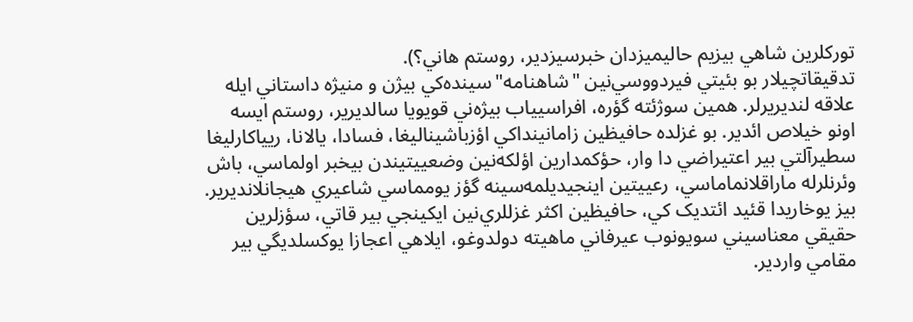تورکلرين شاهي بيزيم حاليميزدان خبرسيزدير، روستم هاني؟).
تدقيقاتچيلار بو بئيتي فيردووسي‌نین "شاهنامه"سينده‌کي بيژن و منيژه داستاني ايله علاقه لنديريرلر. همين سوژئته گؤره، افراسيياب بيژه‌ني قويويا سالديرير، روستم ايسه اونو خيلاص ائدير. بو غزلده حافیظين زاما‌نینداکي اؤزباشيناليغا، فسادا، يالانا، ريياکارليغا سطيرآلتي بير اعتيراضي دا وار، حؤکمدارين اؤلکه‌‌نین وضعيیتيندن بيخبر اولماسي، باش وئرنلرله ماراقلانماماسي، رعیيتين اينجيديلمه‌سينه گؤز يومماسي شاعيري هيجانلانديرير.
بيز يوخاريدا قئيد ائتديک کي، حافیظين اکثر غزللري‌نین ايکينجي بير قاتي، سؤزلرين حقيقي معناسيني سويونوب عيرفاني ماهيته دولدوغو، ايلاهي اعجازا يوکسلديگي بير مقامي واردير.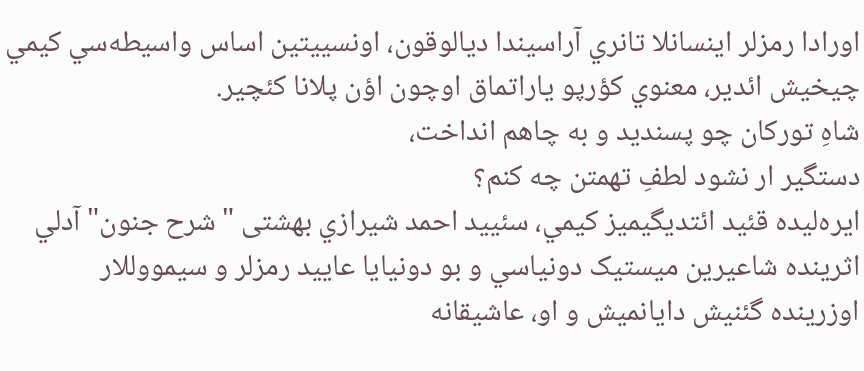اورادا رمزلر اينسانلا تانري آراسيندا ديالوقون، اونسیيتين اساس واسيطه‌سي کيمي چيخيش ائدير، معنوي کؤرپو ياراتماق اوچون اؤن پلانا کئچير.
شاهِ تورکان چو پسنديد و به چاهم انداخت،
دستگير ار نشود لطفِ تهمتن چه کنم؟
ايره‌ليده قئيد ائتديگيميز کيمي، سئييد احمد شيرازي بهشتی "شرح جنون" آدلي اثرينده شاعيرين ميستيک دونياسي و بو دونيايا عاييد رمزلر و سيمووللار اوزرينده گئنيش دايانميش و او، عاشيقانه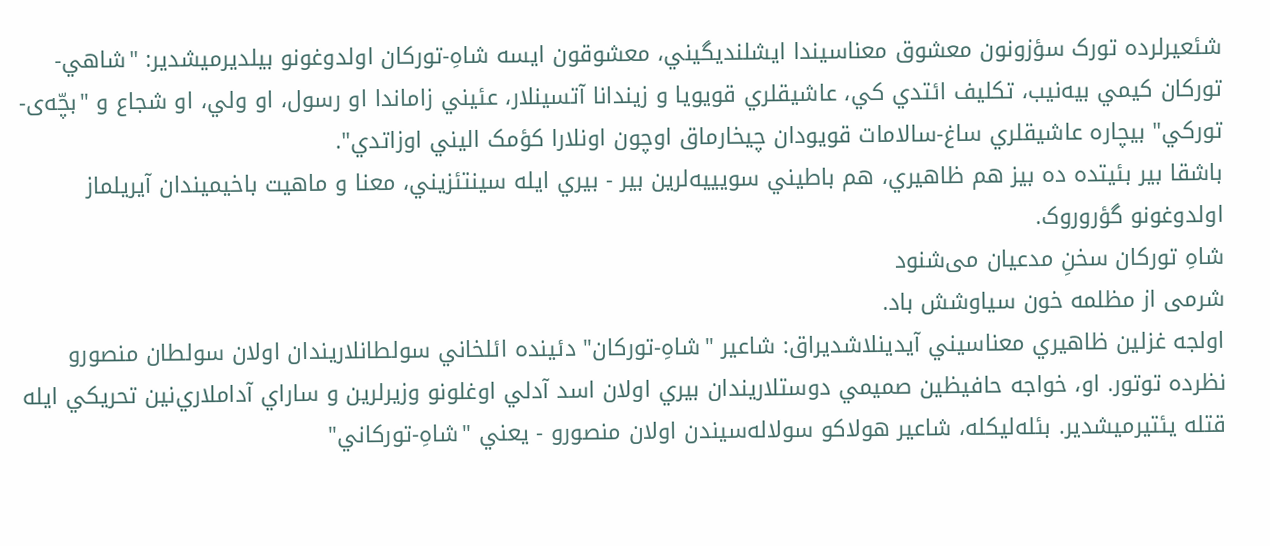شئعیرلرده تورک سؤزونون معشوق معناسيندا ايشلنديگيني، معشوقون ايسه شاهِ-تورکان اولدوغونو بيلديرميشدير: "شاهي-تورکان کيمي بيه‌نيب، تکليف ائتدي کي، عاشيقلري قويويا و زيندانا آتسينلار، عئيني زاماندا او رسول، او ولي، او شجاع و "بچّه‌ی-تورکي" بيچاره عاشيقلري ساغ-سالامات قويودان چيخارماق اوچون اونلارا کؤمک اليني اوزاتدي".
باشقا بير بئيتده ده بيز هم ظاهيري، هم باطيني سويييه‌لرين بير - بيري ايله سينتئزيني، معنا و ماهيت باخيميندان آيريلماز اولدوغونو گؤروروک.
شاهِ تورکان سخنِ مدعیان می‌شنود
شرمی از مظلمه خون سیاوشش باد.
اولجه غز‌لين ظاهيري معناسيني آيدينلاشديراق: شاعير "شاهِ-تورکان" دئينده ائلخاني سولطانلاريندان اولان سولطان منصورو نظرده توتور. او، خواجه حافیظين صميمي دوستلاريندان بيري اولان اسد آدلي اوغلونو وزيرلرين و ساراي آداملاري‌نین تحريکي ايله قتله يئتيرميشدير. بئله‌ليکله، شاعير هولاکو سولاله‌سيندن اولان منصورو - يعني "شاهِ-تورکاني"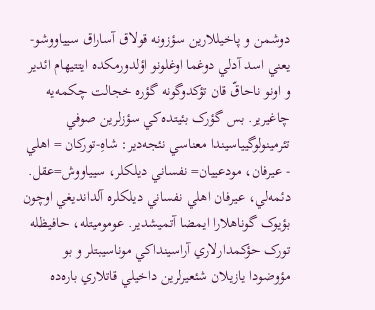دوشمن و پاخيللارين سؤزونه قولاق آساراق سيياووشو- يعني اسد آدلي دوغما اوغلونو اؤلدورمکده ايتتيهام ائدير و اونو ناحاقّ قان تؤکدوگونه گؤره خجالت چکمه‌يه چاغيرير. بس گؤرک بئيتده‌کي سؤزلرين صوفي تئرمينولوگيياسيندا معناسي نئجه‌دير: شاهِ-تورکان = اهلي - عيرفان، مودعييان= نفساني ديلکلر، سيياووش=عقل. دئمه‌لي، عيرفان اهلي نفساني ديلکلره آلدانديغي اوچون بؤيوک گوناهلارا ايمضا آتميشدير. عوموميتله، حافیظله تورک حؤکمدارلاري آراسينداکي موناسيبتلر و بو مؤوضودا يازيلان شئعیرلرين داخيلي قاتلاري باره‌ده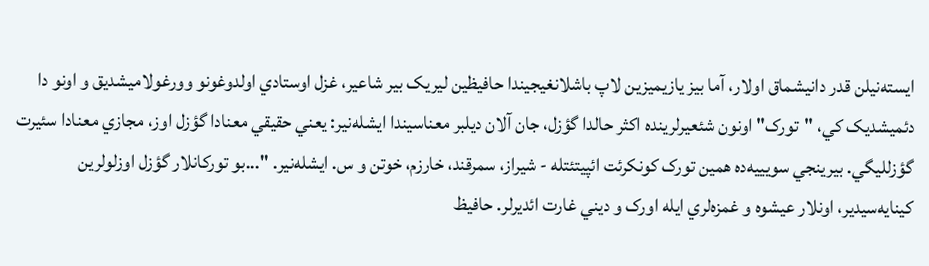ايسته‌نيلن قدر دانيشماق اولار، آما بيز يازيميزين لاپ باشلانغيجيندا حافیظين ليريک بير شاعير، غزل اوستادي اولدوغونو وورغولاميشديق و اونو دا دئميشديک کي، "تورک" اونون شئعیرلرينده اکثر حالدا گؤزل، جان آلان ديلبر معناسيندا ايشله‌نير: يعني حقيقي معنادا گؤزل اوز، مجازي معنادا سئيرت گؤزلليگي. بيرينجي سويييه‌ده همين تورک کونکرئت ائپيتئتله - شيراز، سمرقند، خارزم، خوتن و س. ايشله‌نير. "...بو تورکانلار گؤزل اوزلولرين کينايه‌سيدير، اونلار عيشوه و غمزه‌لري ايله اورک و ديني غارت ائديرلر. حافیظ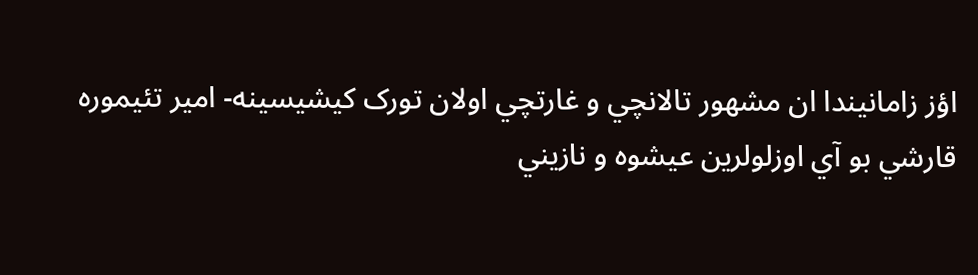اؤز زاما‌نیندا ان مشهور تالانچي و غارتچي اولان تورک کيشيسينه- امیر تئيموره قارشي بو آي اوزلولرين عيشوه و نازيني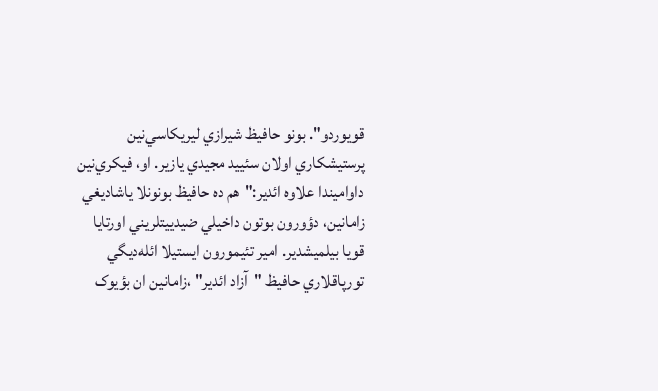قويوردو". بونو حافیظ شيرازي ليريکاسي‌نین پرستيشکاري اولان سئييد مجيدي يازير. او، فيکري‌نین داواميندا علاوه ائدير:"هم ده حافیظ بونونلا ياشاديغي زاما‌نین، دؤورون بوتون داخيلي ضيديیتلريني اورتايا قويا بيلميشدير. امیر تئیمورون ايستيلا ائله‌ديگي تورپاقلاري حافیظ "آزاد ائدير" ،زاما‌نین ان بؤيوک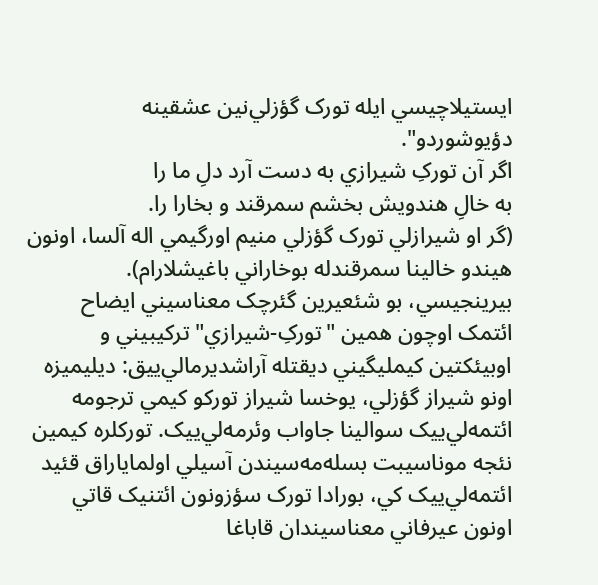ايستيلاچيسي ايله تورک گؤزلي‌نین عشقينه دؤيوشوردو".
اگر آن تورکِ شيرازي به دست آرد دلِ ما را
به خالِ هندویش بخشم سمرقند و بخارا را.
(گر او شيرازلي تورک گؤز‌لي منيم اورگيمي اله آلسا، اونون هيندو خالينا سمرقندله بوخاراني باغيشلارام).
بيرينجيسي، بو شئعیرين گئرچک معناسيني ايضاح ائتمک اوچون همين "تورکِ-شيرازي" ترکيبيني و اوبيئکتين کيمليگيني ديقتله آراشديرمالي‌ييق: ديليميزه اونو شيراز گؤز‌لي، يوخسا شيراز تورکو کيمي ترجومه ائتمه‌لي‌یيک سوالينا جاواب وئرمه‌لي‌یيک. تورکلره کيمين نئجه موناسيبت بسله‌مه‌سيندن آسيلي اولماياراق قئيد ائتمه‌لي‌یيک کي، بورادا تورک سؤزونون ائتنيک قاتي اونون عيرفاني معناسيندان قاباغا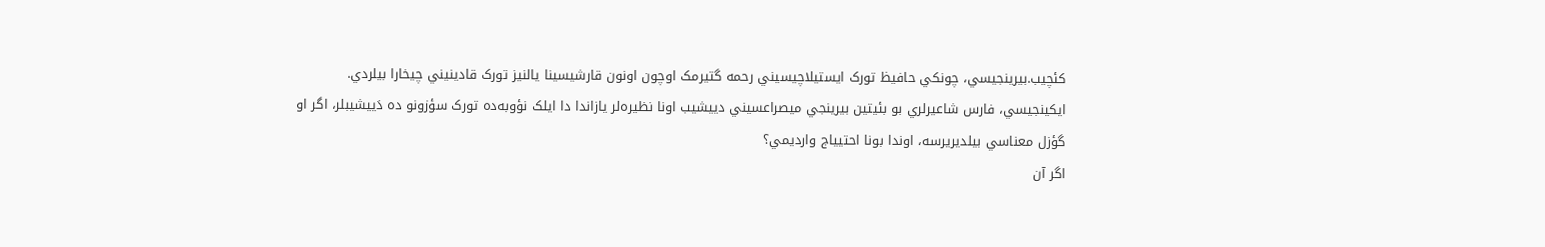کئچيب.بيرينجيسي، چونکي حافیظ تورک ايستيلاچيسيني رحمه گتيرمک اوچون اونون قارشيسينا يالنيز تورک قادینیني چيخارا بيلردي. ايکينجيسي، فارس شاعيرلري بو بئيتين بيرينجي ميصراعسيني دييشيب اونا نظيره‌لر يازاندا دا ايلک نؤوبه‌ده تورک سؤزونو ده دَييشيبلر، اگر او گؤزل معناسي بيلديريرسه، اوندا بونا احتيياج وارديمي؟
اگر آن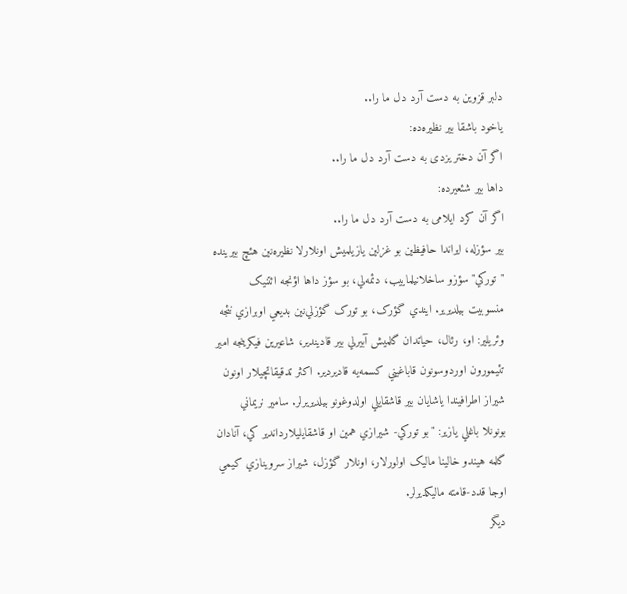دلبر قزوين به دست آرد دل ما را..
ياخود باشقا بير نظيره‌ده:
اگر آن دختر یزدی به دست آرد دل ما را..
داها بير شئعیرده:
اگر آن کرد ایلامی به دست آرد دل ما را..
بير سؤزله، ايراندا حافیظين بو غزلين يازيلميش اونلارلا نظيره‌‌نین هئچ بيرينده "تورکي" سؤزو ساخلانيلماييب، دئمه‌لي، بو سؤز داها اؤنجه ائتنيک منسوبيت بيلديرير. ايندي گؤرک، بو تورک گؤز‌لي‌نین بديعي اوبرازي نئجه وئريلير: او، رئال، حياتدان گلميش آبيرلي بير قاديندير، شاعيرين فيکرينجه امیر تئيمورون اوردوسونون قاباغيني کسمه‌يه قاديردير. اکثر تدقيقاتچيلار اونون شيراز اطرافيندا ياشايان بير قاشقايلي اولدوغونو بيلديريرلر. سامير نريماني بونونلا باغلي يازير: "بو تورکي- شيرازي همين او قاشقايليلارداندير کي، آنادان گلمه هيندو خالينا ماليک اولورلار، اونلار گؤزل، شيراز سروينازي کيمي اوجا قدد-قامته ماليکديرلر.
ديگر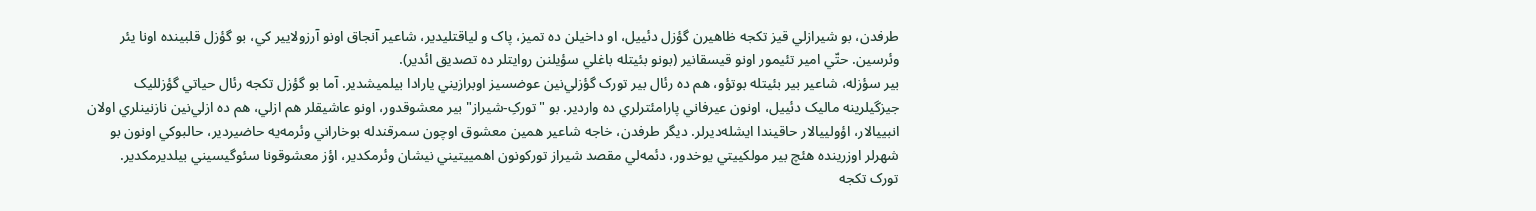طرفدن، بو شيرازلي قيز تکجه ظاهيرن گؤزل دئييل، او داخيلن ده تميز، پاک و لياقتليدير، شاعير آنجاق اونو آرزولايير کي، بو گؤزل قلبينده اونا يئر وئرسين. حتّي امیر تئيمور اونو قيسقانير (بونو بئيتله باغلي سؤيلنن روايتلر ده تصديق ائدير).
بير سؤزله، شاعير بير بئيتله بوتؤو، هم ده رئال بير تورک گؤزلي‌نین عوضسيز اوبرازيني يارادا بيلميشدير. آما بو گؤزل تکجه رئال حياتي گؤزلليک جيزگيلرينه ماليک دئييل، اونون عيرفاني پارامئترلري ده واردير. بو "تورکِ-شيراز" بير معشوقدور، اونو عاشيقلر هم از‌لي، هم ده ازلي‌نین ناز‌‌نینلري اولان انبييالار، اؤولييالار حاقيندا ايشله‌ديرلر. ديگر طرفدن، خاجه شاعير همين معشوق اوچون سمرقندله بوخاراني وئرمه‌يه حاضيردير، حالبوکي اونون بو شهرلر اوزرينده هئچ بير مولکیيتي يوخدور، دئمه‌لي مقصد شيراز تورکونون اهمیيتيني نيشان وئرمکدير، اؤز معشوقونا سئوگيسيني بيلديرمکدير.
تورک تکجه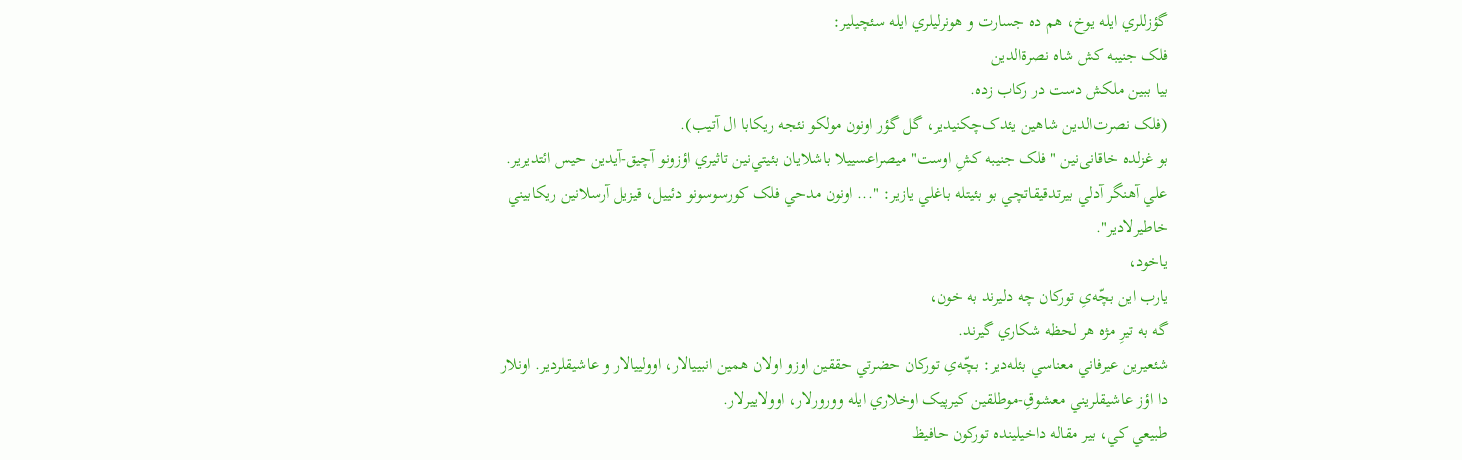گؤزللري ايله يوخ، هم ده جسارت و هونرليلري ايله سئچيلير:
فلک جنیبه کش شاه نصرةالدین
بیا ببین ملکش دست در رکاب زده.
(فلک نصرت‌الدین شاهين يئدک‌چکنيدير، گل گؤر اونون مولکو نئجه ريکابا ال آتيب).
بو غزلده خاقا‌نی‌نين "فلک جنیبه کشِ اوست" ميصراعسييلا باشلايان بئيتي‌نین تاثيري اؤزونو آچيق-آيدين حيس ائتديرير. علي آهنگر آدلي بيرتدقيقاتچي بو بئيتله باغلي يازير: "... اونون مدحي فلک کورسوسونو دئييل، قيزيل آرسلا‌نین ريکابيني خاطيرلادير".
ياخود،
يارب اين بچّه‌یِ تورکان چه دليرند به خون،
گه به تیرِ مژه هر لحظه شکاري گيرند.
شئعیرين عيرفاني معناسي بئله‌دير: بچّه‌یِ تورکان حضرتي حققين اوزو اولان همين انبييالار، اوولييالار و عاشيقلردير. اونلار دا اؤز عاشيقلريني معشوقِ-موطلقين کيرپيک اوخلاري ايله وورورلار، اوولاييرلار.
طبيعي کي، بير مقاله داخيلينده تورکون حافیظ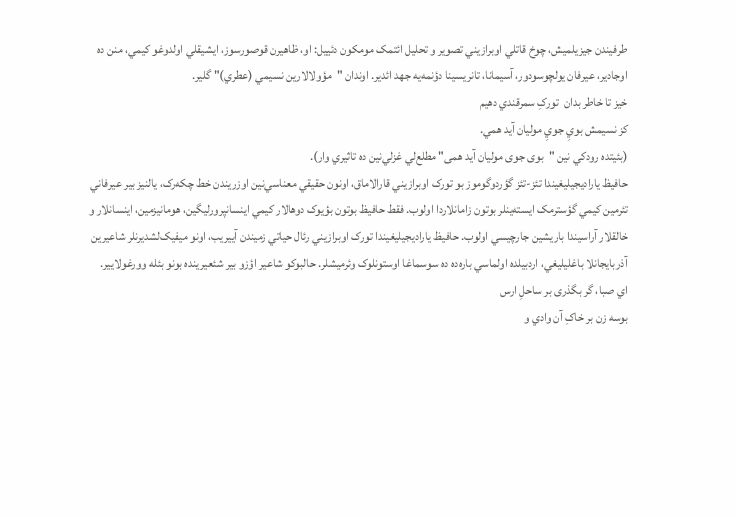طرفيندن جيزيلميش، چوخ قاتلي اوبرازيني تصوير و تحليل ائتمک مومکون دئييل: او، ظاهيرن قوصورسوز، ايشيقلي اولدوغو کيمي، منن ده اوجادير، عيرفان يولچوسودور، آسيمانا، تانريسينا دؤنمه‌يه جهد ائدير. اوندان "مؤولالارين نسيمي (عطري)" گلير.
خيز تا خاطر بدان  تورکِ سمرقندي دهيم
کز نسيمش بويِ جويِ مولیان آيد همي.
(بئيتده رود‌کي ‌نین "بوی جوی مولیان آید همی" مطلع‌لي غزلي‌نین ده تاثيري وار).
حافیظ ياراديجيليغيندا تئز-تئز گؤردوگوموز بو تورک اوبرازيني قارالاماق، اونون حقيقي معناسي‌نین اوزريندن خط چکه‌رک، يالنيز بير عيرفاني تئرمين کيمي گؤسترمک ايسته‌ينلر بوتون زامانلاردا اولوب. فقط حافیظ بوتون بؤيوک دوهالار کيمي اينسانپرورليگين، هومانيزمين، اينسانلار و خالقلار آراسيندا باريشين جارچيسي اولوب. حافیظ ياراديجيليغيندا تورک اوبرازيني رئال حياتي زميندن آييريب، اونو ميفيک‌لشديرنلر شاعيرين آذربايجانلا باغليليغي، اردبيلده اولماسي باره‌ده ده سوسماغا اوستونلوک وئرميشلر. حالبوکو شاعير اؤزو بير شئعیرينده بونو بئله وورغولايير.
اي صبا، گر بگذری بر ساحلِ ارس
بوسه زن بر خاکِ آن وادي و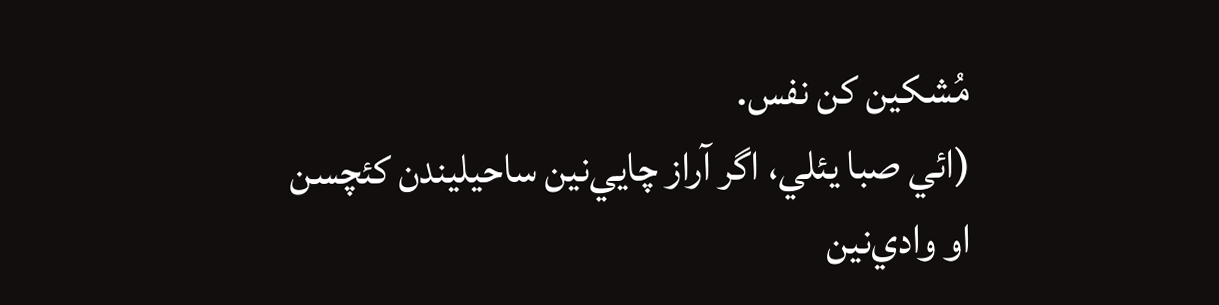مُشکين کن نفس.
(ائي صبا يئلي، اگر آراز چايي‌نین ساحيليندن کئچسن
او وادي‌نین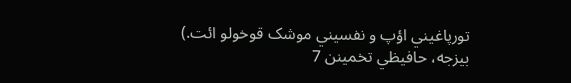تورپاغيني اؤپ و نفسيني موشک قوخولو ائت.)
بيزجه، حافیظي تخمينن 7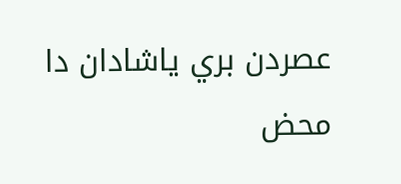عصردن بري ياشادان دا محض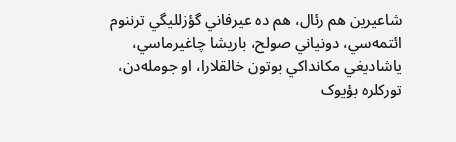شاعيرين هم رئال، هم ده عيرفاني گؤزلليگي ترننوم ائتمه‌سي، دونياني صولح، باريشا چاغيرماسي، ياشاديغي مکانداکي بوتون خالقلارا، او جومله‌دن، تورکلره بؤيوک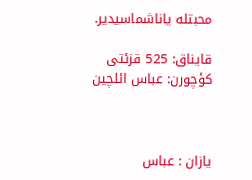محبتله ياناشماسيدير.

قایناق: 525 قزئتی
کؤچورن: عباس ائلچین



يازان : عباس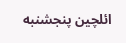ائلچین پنجشنبه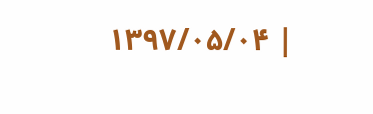۱۳۹۷/۰۵/۰۴ |